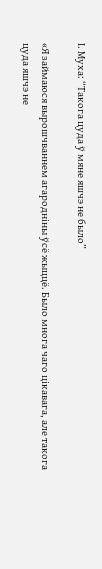І. Муха: “Такога цуда ў мяне яшчэ не было”

«Я займаюся вырошчваннем агародніны ўсё жыццё. Было многа чаго цікавага, але такога цуда яшчэ не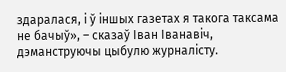здаралася, і ў іншых газетах я такога таксама не бачыў», – сказаў Іван Іванавіч, дэманструючы цыбулю журналісту.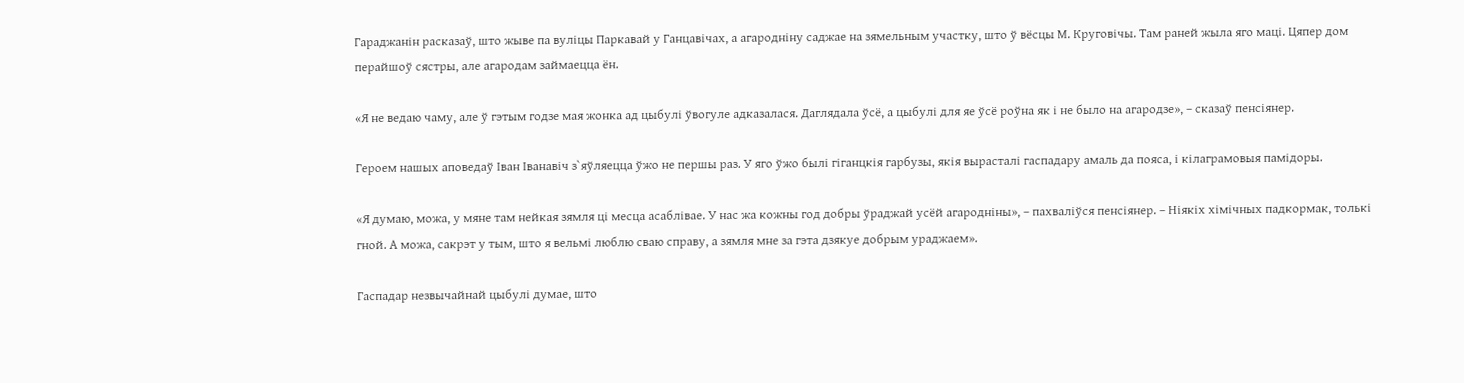Гараджанін расказаў, што жыве па вуліцы Паркавай у Ганцавічах, а агародніну саджае на зямельным участку, што ў вёсцы М. Круговічы. Там раней жыла яго маці. Цяпер дом перайшоў сястры, але агародам займаецца ён.

«Я не ведаю чаму, але ў гэтым годзе мая жонка ад цыбулі ўвогуле адказалася. Даглядала ўсё, а цыбулі для яе ўсё роўна як і не было на агародзе», – сказаў пенсіянер.

Героем нашых аповедаў Іван Іванавіч з`яўляецца ўжо не першы раз. У яго ўжо былі гіганцкія гарбузы, якія вырасталі гаспадару амаль да пояса, і кілаграмовыя памідоры.

«Я думаю, можа, у мяне там нейкая зямля ці месца асаблівае. У нас жа кожны год добры ўраджай усёй агародніны», – пахваліўся пенсіянер. – Ніякіх хімічных падкормак, толькі гной. А можа, сакрэт у тым, што я вельмі люблю сваю справу, а зямля мне за гэта дзякуе добрым ураджаем».

Гаспадар незвычайнай цыбулі думае, што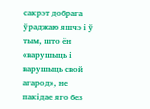сакрэт добрага ўраджаю яшчэ і ў тым, што ён «варушыць і варушыць свой агарод», не пакідае яго без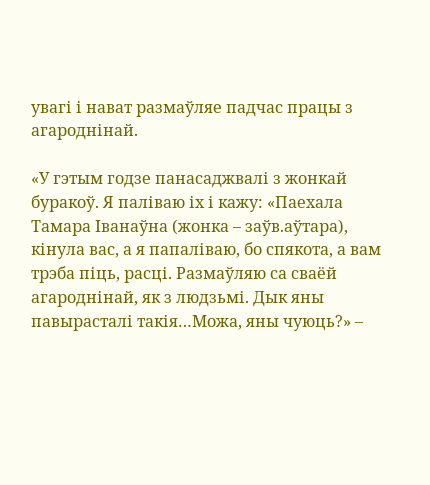увагі і нават размаўляе падчас працы з агароднінай.

«У гэтым годзе панасаджвалі з жонкай буракоў. Я паліваю іх і кажу: «Паехала Тамара Іванаўна (жонка – заўв.аўтара), кінула вас, а я папаліваю, бо спякота, а вам трэба піць, расці. Размаўляю са сваёй агароднінай, як з людзьмі. Дык яны павырасталі такія…Можа, яны чуюць?» –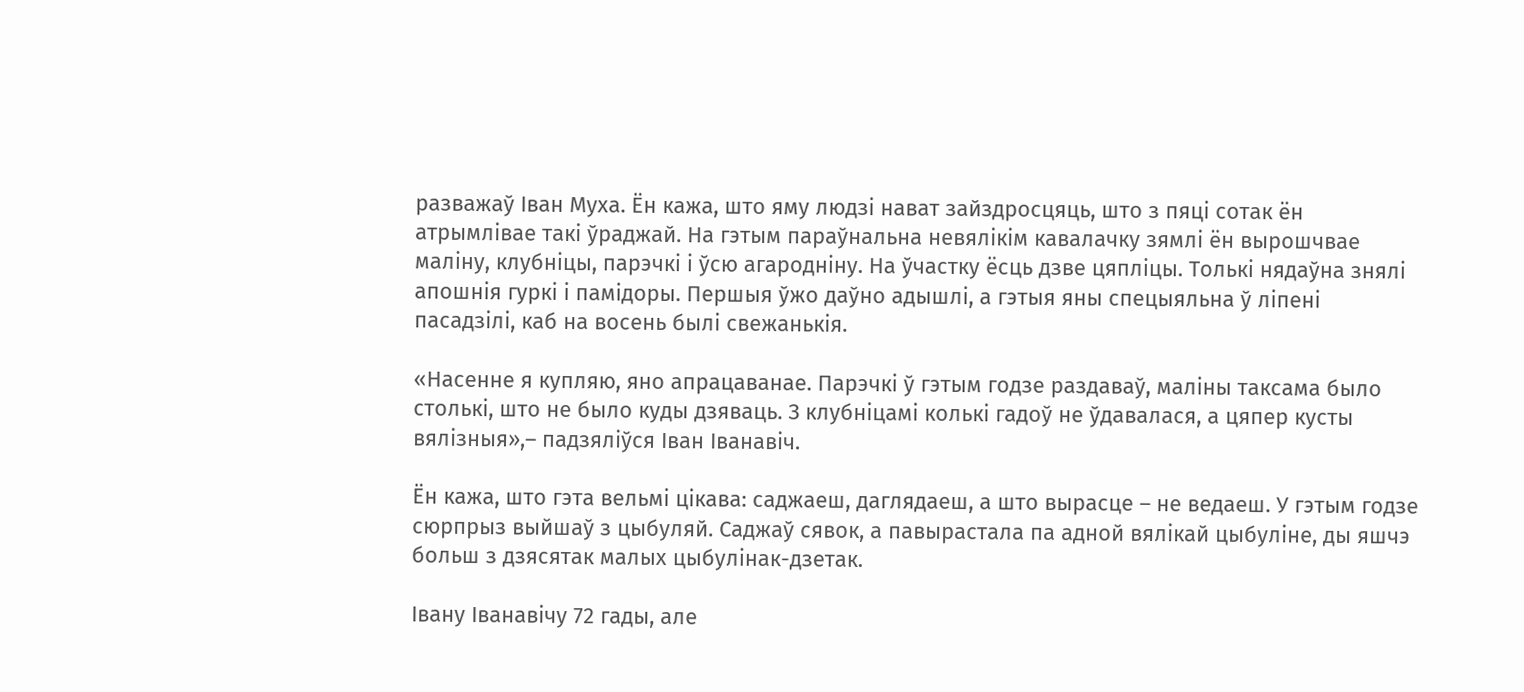разважаў Іван Муха. Ён кажа, што яму людзі нават зайздросцяць, што з пяці сотак ён атрымлівае такі ўраджай. На гэтым параўнальна невялікім кавалачку зямлі ён вырошчвае маліну, клубніцы, парэчкі і ўсю агародніну. На ўчастку ёсць дзве цяпліцы. Толькі нядаўна знялі апошнія гуркі і памідоры. Першыя ўжо даўно адышлі, а гэтыя яны спецыяльна ў ліпені пасадзілі, каб на восень былі свежанькія.

«Насенне я купляю, яно апрацаванае. Парэчкі ў гэтым годзе раздаваў, маліны таксама было столькі, што не было куды дзяваць. З клубніцамі колькі гадоў не ўдавалася, а цяпер кусты вялізныя»,– падзяліўся Іван Іванавіч.

Ён кажа, што гэта вельмі цікава: саджаеш, даглядаеш, а што вырасце – не ведаеш. У гэтым годзе сюрпрыз выйшаў з цыбуляй. Саджаў сявок, а павырастала па адной вялікай цыбуліне, ды яшчэ больш з дзясятак малых цыбулінак-дзетак.

Івану Іванавічу 72 гады, але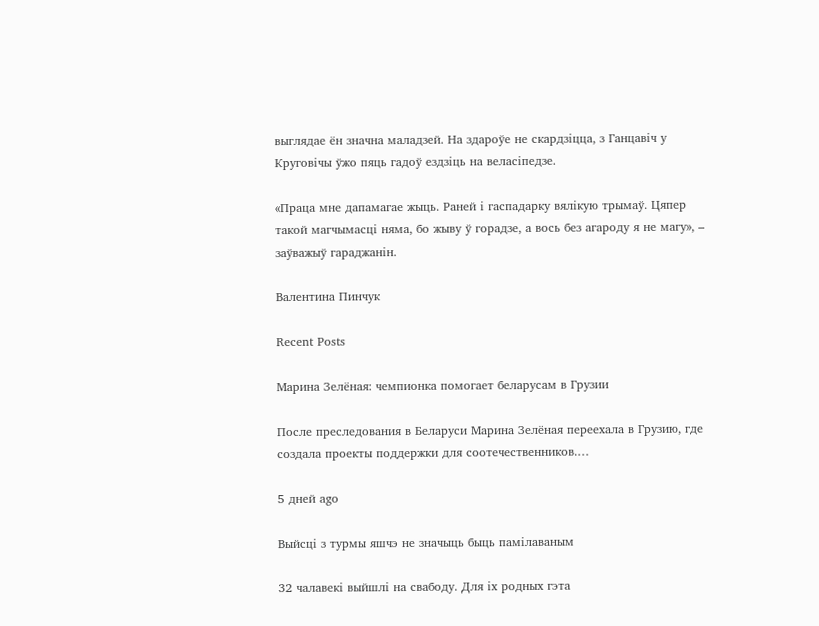выглядае ён значна маладзей. На здароўе не скардзіцца, з Ганцавіч у Круговічы ўжо пяць гадоў ездзіць на веласіпедзе.

«Праца мне дапамагае жыць. Раней і гаспадарку вялікую трымаў. Цяпер такой магчымасці няма, бо жыву ў горадзе, а вось без агароду я не магу», – заўважыў гараджанін.

Валентина Пинчук

Recent Posts

Марина Зелёная: чемпионка помогает беларусам в Грузии

После преследования в Беларуси Марина Зелёная переехала в Грузию, где создала проекты поддержки для соотечественников.…

5 дней ago

Выйсці з турмы яшчэ не значыць быць памілаваным

32 чалавекі выйшлі на свабоду. Для іх родных гэта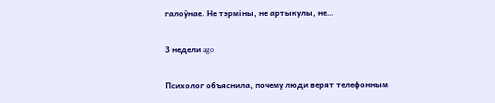галоўнае. Не тэрміны, не артыкулы, не…

3 недели ago

Психолог объяснила, почему люди верят телефонным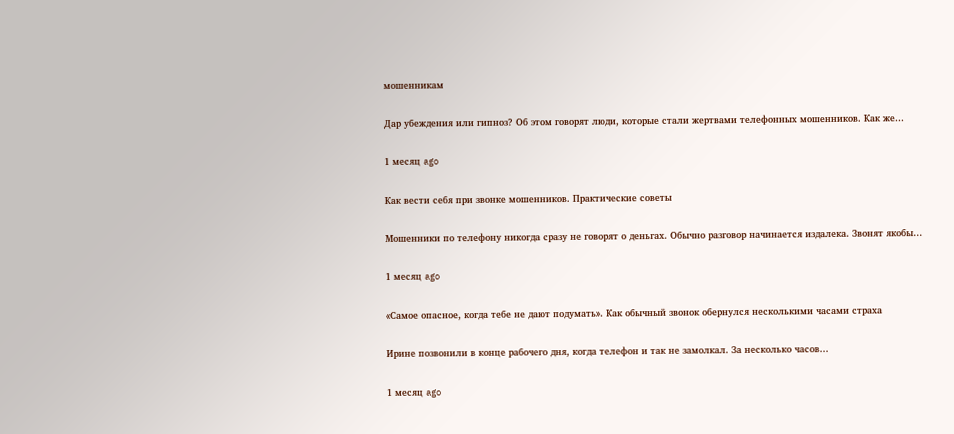мошенникам

Дар убеждения или гипноз? Об этом говорят люди, которые стали жертвами телефонных мошенников. Как же…

1 месяц ago

Как вести себя при звонке мошенников. Практические советы

Мошенники по телефону никогда сразу не говорят о деньгах. Обычно разговор начинается издалека. Звонят якобы…

1 месяц ago

«Самое опасное, когда тебе не дают подумать». Как обычный звонок обернулся несколькими часами страха

Ирине позвонили в конце рабочего дня, когда телефон и так не замолкал. За несколько часов…

1 месяц ago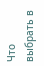Что выбрать в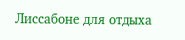Лиссабоне для отдыха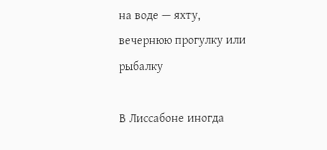на воде — яхту, вечернюю прогулку или рыбалку

В Лиссабоне иногда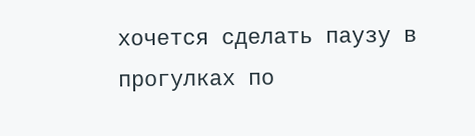хочется сделать паузу в прогулках по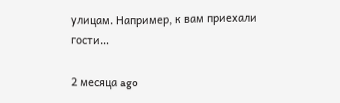улицам. Например, к вам приехали гости…

2 месяца ago